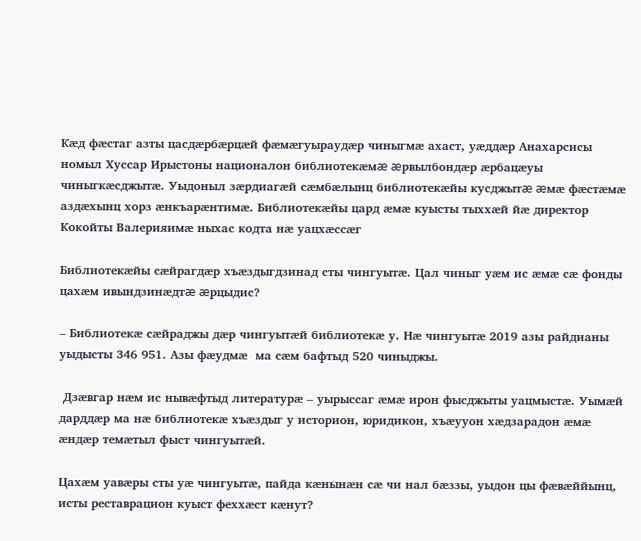Кæд фæстаг азты цасдæрбæрцæй фæмæгуыраудæр чиныгмæ ахаст, уæддæр Анахарсисы номыл Хуссар Ирыстоны националон библиотекæмæ æрвылбондæр æрбацæуы чиныгкæсджытæ. Уыдоныл зæрдиагæй сæмбæлынц библиотекæйы кусджытæ æмæ фæстæмæ аздæхынц хорз æнкъарæнтимæ. Библиотекæйы цард æмæ куысты тыххæй йæ директор Кокойты Валерияимæ ныхас кодта нæ уацхæссæг

Библиотекæйы сæйрагдæр хъæздыгдзинад сты чингуытæ. Цал чиныг уæм ис æмæ сæ фонды цахæм ивындзинæдтæ æрцыдис?

– Библиотекæ сæйраджы дæр чингуытæй библиотекæ у. Нæ чингуытæ 2019 азы райдианы уыдысты 346 951. Азы фæудмæ  ма сæм бафтыд 520 чиныджы.

 Дзæвгар нæм ис нывæфтыд литературæ – уырыссаг æмæ ирон фысджыты уацмыстæ. Уымæй дарддæр ма нæ библиотекæ хъæздыг у историон, юридикон, хъæууон хæдзарадон æмæ æндæр темæтыл фыст чингуытæй.

Цахæм уавæры сты уæ чингуытæ, пайда кæнынæн сæ чи нал бæззы, уыдон цы фæвæййынц, исты реставрацион куыст феххæст кæнут?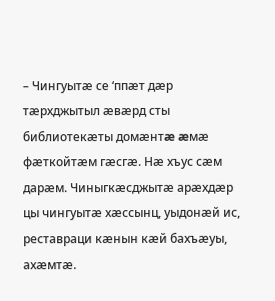– Чингуытæ се ‘ппæт дæр тæрхджытыл æвæрд сты библиотекæты домæнтæ æмæ фæткойтæм гæсгæ. Нæ хъус сæм дарæм. Чиныгкæсджытæ арæхдæр цы чингуытæ хæссынц, уыдонæй ис, реставраци кæнын кæй бахъæуы, ахæмтæ.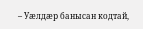– Уæлдæр банысан кодтай,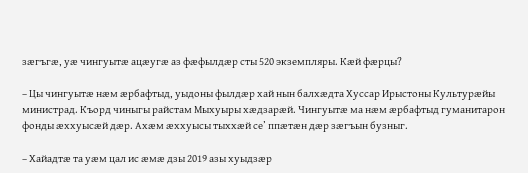зæгъгæ, уæ чингуытæ ацæугæ аз фæфылдæр сты 520 экземпляры. Кæй фæрцы?

– Цы чингуытæ нæм æрбафтыд, уыдоны фылдæр хай нын балхæдта Хуссар Ирыстоны Культурæйы министрад. Къорд чиныгы райстам Мыхуыры хæдзарæй. Чингуытæ ма нæм æрбафтыд гуманитарон фонды æххуысæй дæр. Ахæм æххуысы тыххæй се’ ппæтæн дæр зæгъын бузныг.

– Хайадтæ та уæм цал ис æмæ дзы 2019 азы хуыдзæр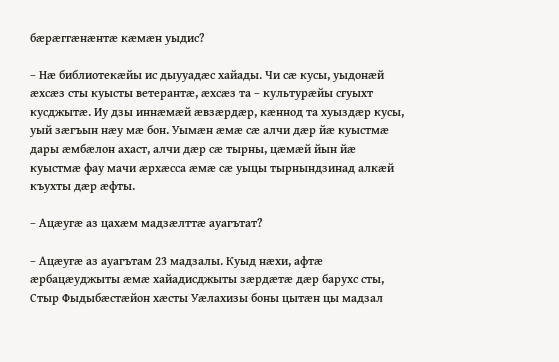бæрæггæнæнтæ кæмæн уыдис?

– Нæ библиотекæйы ис дыууадæс хайады. Чи сæ кусы, уыдонæй æхсæз сты куысты ветерантæ, æхсæз та – культурæйы сгуыхт кусджытæ. Иу дзы иннæмæй æвзæрдæр, кæннод та хуыздæр кусы, уый зæгъын нæу мæ бон. Уымæн æмæ сæ алчи дæр йæ куыстмæ дары æмбæлон ахаст, алчи дæр сæ тырны, цæмæй йын йæ куыстмæ фау мачи æрхæсса æмæ сæ уыцы тырнындзинад алкæй къухты дæр æфты.

– Ацæугæ аз цахæм мадзæлттæ ауагътат?

– Ацæугæ аз ауагътам 23 мадзалы. Куыд нæхи, афтæ æрбацæуджыты æмæ хайадисджыты зæрдæтæ дæр барухс сты, Стыр Фыдыбæстæйон хæсты Уæлахизы боны цытæн цы мадзал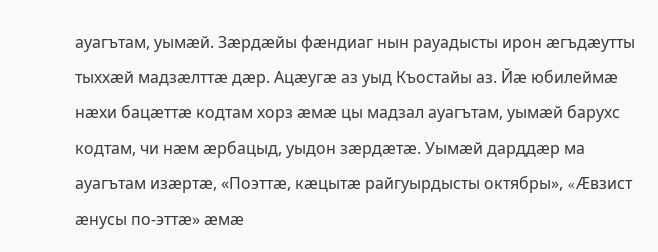ауагътам, уымæй. Зæрдæйы фæндиаг нын рауадысты ирон æгъдæутты тыххæй мадзæлттæ дæр. Ацæугæ аз уыд Къостайы аз. Йæ юбилеймæ нæхи бацæттæ кодтам хорз æмæ цы мадзал ауагътам, уымæй барухс кодтам, чи нæм æрбацыд, уыдон зæрдæтæ. Уымæй дарддæр ма ауагътам изæртæ, «Поэттæ, кæцытæ райгуырдысты октябры», «Æвзист æнусы по-эттæ» æмæ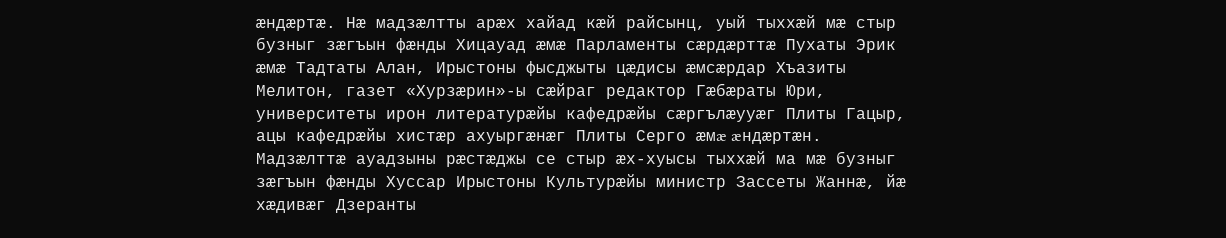æндæртæ. Нæ мадзæлтты арæх хайад кæй райсынц, уый тыххæй мæ стыр бузныг зæгъын фæнды Хицауад æмæ Парламенты сæрдæрттæ Пухаты Эрик æмæ Тадтаты Алан, Ирыстоны фысджыты цæдисы æмсæрдар Хъазиты Мелитон, газет «Хурзæрин»-ы сæйраг редактор Гæбæраты Юри, университеты ирон литературæйы кафедрæйы сæргълæууæг Плиты Гацыр, ацы кафедрæйы хистæр ахуыргæнæг Плиты Серго æмæ æндæртæн. Мадзæлттæ ауадзыны рæстæджы се стыр æх-хуысы тыххæй ма мæ бузныг зæгъын фæнды Хуссар Ирыстоны Культурæйы министр Зассеты Жаннæ, йæ хæдивæг Дзеранты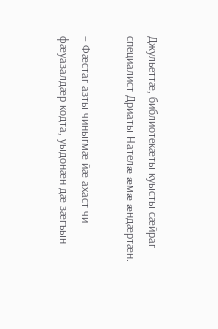Джульеттæ, библиотекæты куысты сæйраг специалист Дриаты Нателæ æмæ æндæртæн.

– Фæстаг азты чиныгмæ йæ ахаст чи фæуазалдæр кодта, уыдонæн дæ зæгъын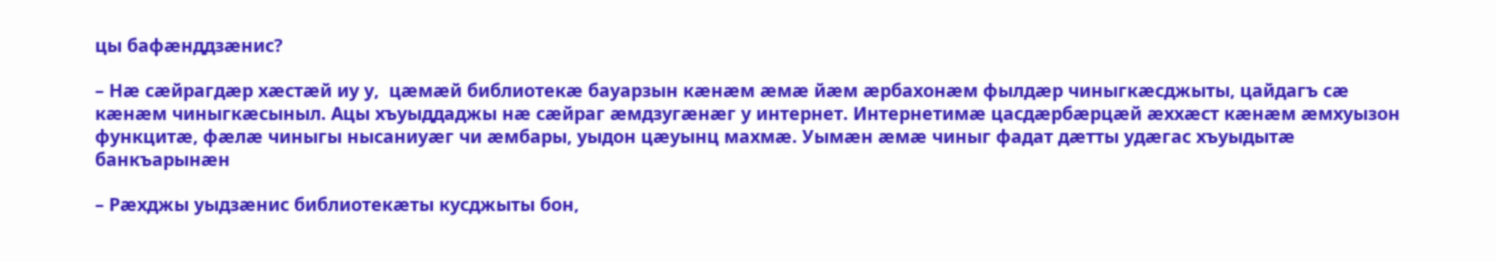цы бафæнддзæнис?

– Нæ сæйрагдæр хæстæй иу у,  цæмæй библиотекæ бауарзын кæнæм æмæ йæм æрбахонæм фылдæр чиныгкæсджыты, цайдагъ сæ кæнæм чиныгкæсыныл. Ацы хъуыддаджы нæ сæйраг æмдзугæнæг у интернет. Интернетимæ цасдæрбæрцæй æххæст кæнæм æмхуызон функцитæ, фæлæ чиныгы нысаниуæг чи æмбары, уыдон цæуынц махмæ. Уымæн æмæ чиныг фадат дæтты удæгас хъуыдытæ банкъарынæн

– Рæхджы уыдзæнис библиотекæты кусджыты бон,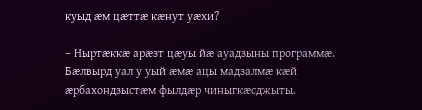куыд æм цæттæ кæнут уæхи?

– Ныртæккæ арæзт цæуы йæ ауадзыны программæ. Бæлвырд уал у уый æмæ ацы мадзалмæ кæй æрбахондзыстæм фылдæр чиныгкæсджыты.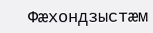Фæхондзыстæм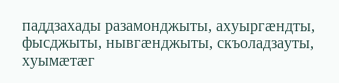паддзахады разамонджыты, ахуыргæндты, фысджыты, нывгæнджыты, скъоладзауты, хуымæтæг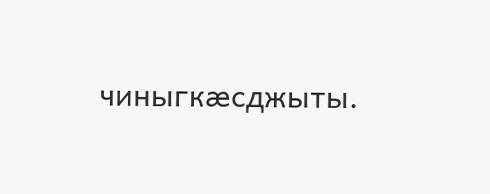чиныгкæсджыты.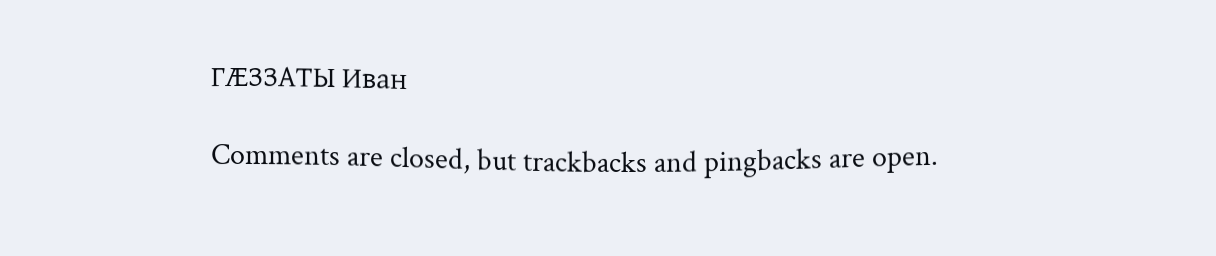ГÆЗЗАТЫ Иван

Comments are closed, but trackbacks and pingbacks are open.